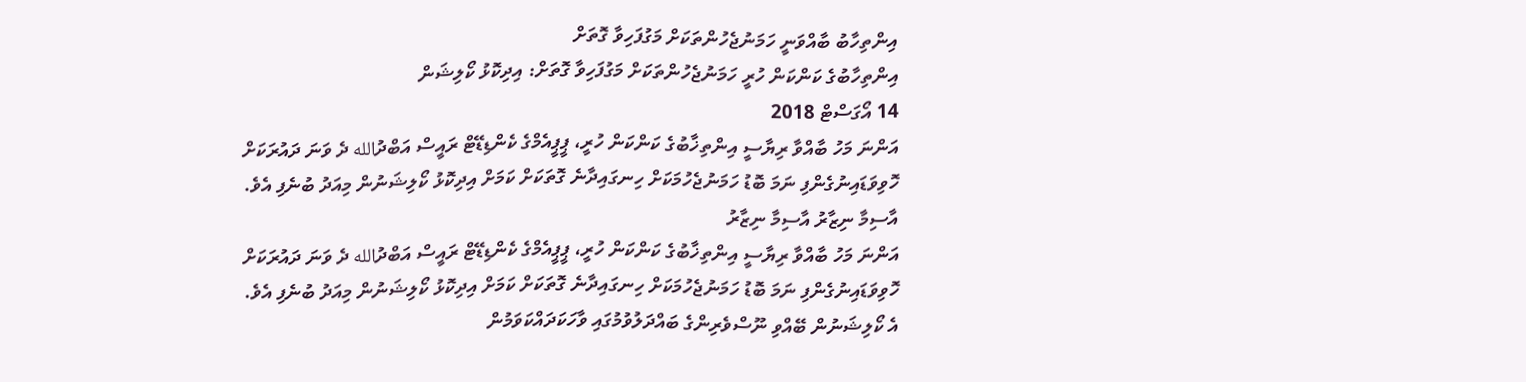އިންތިހާބު ބާއްވަނީ ހަމަނުޖެހުންތަކަށް މަގުފަހިވާ ގޮތަށް
އިންތިހާބުގެ ކަންކަން ހުރީ ހަމަނުޖެހުންތަކަށް މަގުފަހިވާ ގޮތަށް: އިދިކޮޅު ކޯލިޝަން
14 އޯގަސްޓް 2018
އަންނަ މަހު ބާއްވާ ރިޔާސީ އިންތިޚާބުގެ ކަންކަން ހުރީ، ޕީޕީއެމްގެ ކެންޑިޑޭޓް ރައީސް އަބްދުالله ދެ ވަނަ ދައުރަކަށް ހޮވިވަޑައިނުގެންފި ނަމަ ބޮޑު ހަމަނުޖެހުމަކަށް ހިނގައިދާނެ ގޮތަކަށް ކަމަށް އިދިކޮޅު ކޯލިޝަނުން މިއަދު ބުނެފި އެވެ.
އާސިމާ ނިޒާރު އާސިމާ ނިޒާރު
އަންނަ މަހު ބާއްވާ ރިޔާސީ އިންތިޚާބުގެ ކަންކަން ހުރީ، ޕީޕީއެމްގެ ކެންޑިޑޭޓް ރައީސް އަބްދުالله ދެ ވަނަ ދައުރަކަށް ހޮވިވަޑައިނުގެންފި ނަމަ ބޮޑު ހަމަނުޖެހުމަކަށް ހިނގައިދާނެ ގޮތަކަށް ކަމަށް އިދިކޮޅު ކޯލިޝަނުން މިއަދު ބުނެފި އެވެ.
އެ ކޯލިޝަނުން ބޭއްވި ނޫސްވެރިންގެ ބައްދަލުވުމުގައި ވާހަކަދައްކަވަމުން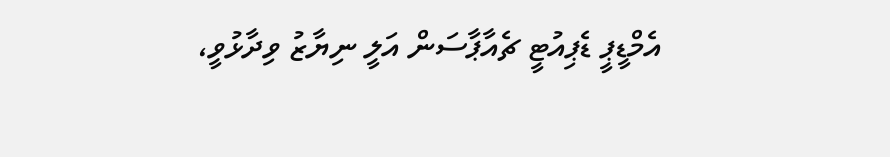އެމްޑީޕީ ޑެޕިއުޓީ ޗެއާޕާސަން އަލީ ނިޔާޒު ވިދާޅުވީ،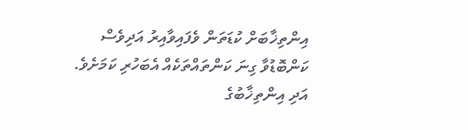އިންތިޚާބަށް ކުޑަތަން ވެފައިވާއިރު އަދިވެސް ކަންބޮޑުވާ ގިނަ ކަންތައްތަކެއް އެބަހުރި ކަމަށެވެ. އަދި އިންތިޚާބުގެ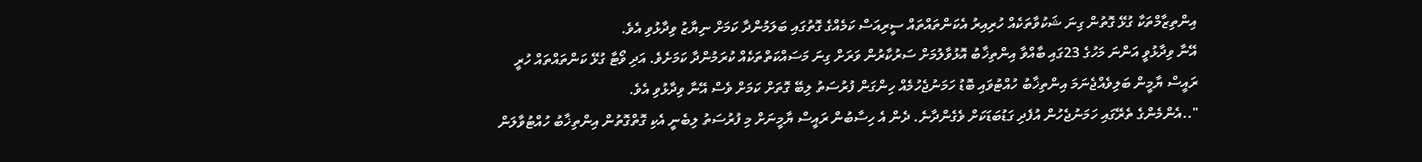އިންތިޒާމްތަކާ ގުޅޭ ގޮތުން ގިނަ ޝަކުވާތަކެއް ހުރިއިރު އެކަންތައްތައް ސީރިއަސް ކަމެއްގެ ގޮތުގައި ބަލަމުންދާ ކަމަށް ނިޔާޒު ވިދާޅުވި އެވެ.
އޭނާ ވިދާޅުވީ އަންނަ މަހުގެ 23ގައި ބާއްވާ އިންތިޚާބު އޮޅުވާލުމަށް ސަރުކާރުން ވަރަށް ގިނަ މަސައްކަތްތަކެއް ކުރަމުންދާ ކަމަށެވެ. އަދި ވޯޓާ ގުޅޭ ކަންތައްތައް ހުރީ ރައީސް ޔާމީން ބަލިވެއްޖެނަމަ އިންތިޚާބު ހުއްޓުވައި ބޮޑު ހަމަނުޖެހުމެއް ހިންގަން ފުރުސަތު ލިބޭ ގޮތަށް ކަމަށް ވެސް އޭނާ ވިދާޅުވި އެވެ.
"..އެންމެންގެ ތެރޭގައި ހަމަނުޖެހުން އުފެދި ގަޑުބަޑަކަށް ވެގެންދާނެ. ދެން އެ ހިސާބުން ރައީސް ޔާމީނަށް މި ފުރުސަތު ލިބެނީ އެކި ގޮތްގޮތުން އިންތިޚާބު ހުއްޓުވާލަން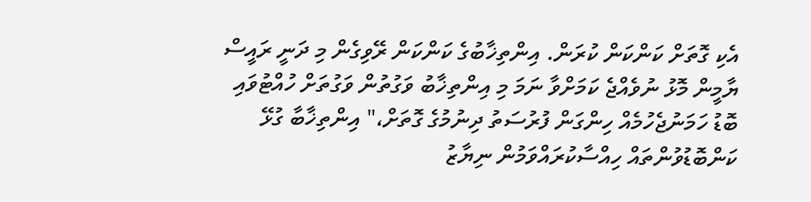އެކި ގޮތަށް ކަންކަން ކުރަން. އިންތިޚާބުގެ ކަންކަން ރޭވިގެން މި ދަނީ ރައީސް ޔާމީން މޮޅު ނުވެއްޖެ ކަމަށްވާ ނަމަ މި އިންތިޚާބު ވަގުތުން ވަގުތަށް ހުއްޓުވައި ބޮޑު ހަމަނުޖެހުމެއް ހިންގަން ފުރުސަތު ދިނުމުގެ ގޮތަށް،" އިންތިޚާބާ ގުޅޭ ކަންބޮޑުވުންތައް ހިއްސާކުރައްވަމުން ނިޔާޒު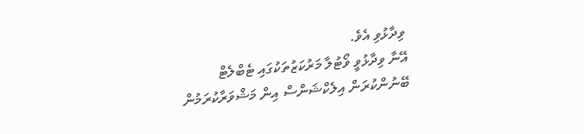ވިދާޅުވި އެވެ.
އޭނާ ވިދާޅުވީ ވޯޓުލާ މަރުކަޒުތަކުގައި ޓެބްލެޓް ބޭނުންކުރަން އިލެކްޝަންސް އިން މަޝްވަރާކުރަމުން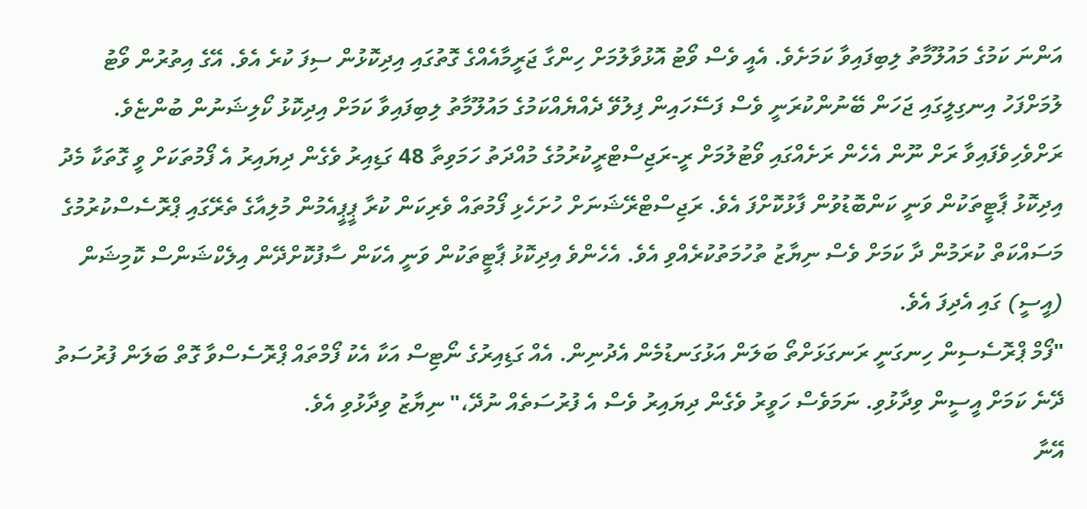އަންނަ ކަމުގެ މައުލޫމާތު ލިބިފައިވާ ކަމަށެވެ. އެއީ ވެސް ވޯޓު އޮޅުވާލުމަށް ހިންގާ ޖަރީމާއެއްގެ ގޮތުގައި އިދިކޮޅުން ސިފަ ކުރެ އެވެ. އޭގެ އިތުރުން ވޯޓު ލުމަށްފަހު އިނގިލީގައި ޖަހަން ބޭނުންކުރަނީ ވެސް ފަސޭހައިން ފިލުވޭ ދެއްޔެއްކަމުގެ މައުލޫމާތު ލިބިފައިވާ ކަމަށް އިދިކޮޅު ކޯލިޝަނުން ބުންޏެވެ.
ރަށްވެހިވެފައިވާ ރަށް ނޫން އެހެން ރަށެއްގައި ވޯޓުލުމަށް ރީ-ރަޖިސްޓްރީކުރުމުގެ މުއްދަތު ހަމަވިތާ 48 ގަޑިއިރު ވެގެން ދިޔައިރު އެ ފޯމުތަކަށް ވީ ގޮތަކާ މެދު އިދިކޮޅު ޕާޓީތަކުން ވަނީ ކަންބޮޑުވުން ފާޅުކޮށްފަ އެވެ. ރަޖިސްޓްރޭޝަނަށް ހުށަހެޅި ފޯމުތައް ވެރިކަން ކުރާ ޕީޕީއެމުން މުލިއާގެ ތެރޭގައި ޕްރޮސެސްކުރުމުގެ މަސައްކަތް ކުރަމުން ދާ ކަމަށް ވެސް ނިޔާޒު ތުހުމަތުކުރެއްވި އެވެ. އެހެންވެ އިދިކޮޅު ޕާޓީތަކުން ވަނީ އެކަން ސާފުކޮށްދޭން އިލެކްޝަންސް ކޮމިޝަން (އީސީ) ގައި އެދިފަ އެވެ.
"ފޯމް ޕްރޮސެސިން ހިނގަނީ ރަނގަޅަށްތޯ ބަލަން އަޅުގަނޑުމެން އެދުނިން. އެއް ގަޑިއިރުގެ ނޯޓިސް އަކާ އެކު ފޯމްތައް ޕްރޮސެސްވާ ގޮތް ބަލަން ފުރުސަތު ދޭނެ ކަމަށް އީސީން ވިދާޅުވި. ނަމަވެސް ހަވީރު ވެގެން ދިޔައިރު ވެސް އެ ފުރުސަތެއް ނުދޭ،" ނިޔާޒު ވިދާޅުވި އެވެ.
އޭނާ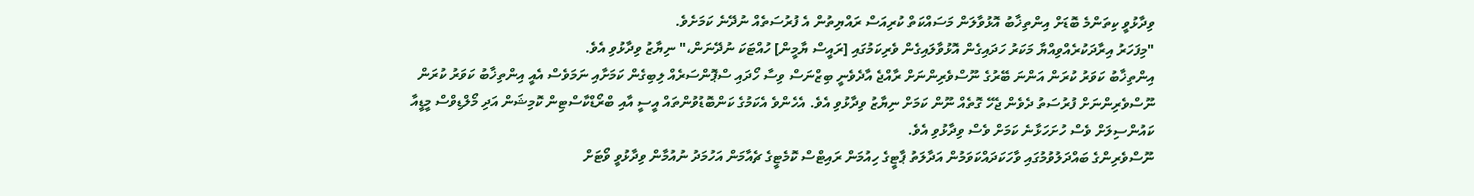ވިދާޅުވީ ކިތަންމެ ބޮޑަށް އިންތިޚާބު އޮޅުވާލަން މަސައްކަތް ކުރިއަސް ރައްޔިތުން އެ ފުރުސަތެއް ނުދޭނެ ކަމަށެވެ.
"މިފަހަރު އިރާދަކުރެއްވިއްޔާ މަކަރު ހަދައިގެން އޮޅުވާލައިގެން ވެރިކަމުގައި [ރައީސް ޔާމީން] ހުއްޓަކަ ނުދޭނަން،" ނިޔާޒު ވިދާޅުވި އެވެ.
އިންތިޚާބު ކަވަރު ކުރަން އަންނަ ބޭރުގެ ނޫސްވެރިންނަށް ރާއްޖެ އާދެވެނީ ބިޒްނަސް ވިސާ ހޯދައި ސްޕޮންސަރެއް ލިބިގެން ކަމަށާއި ނަމަވެސް އެއީ އިންތިޚާބު ކަވަރު ކުރަން ނޫސްވެރިންނަށް ފުރުސަތު ދެވެން ޖެހޭ ގޮތެއް ނޫން ކަމަށް ނިޔާޒު ވިދާޅުވި އެވެ. އެހެންވެ އެކަމުގެ ކަންބޮޑުވުންތައް އީސީ އާއި ބްރޯޑްކާސްޓިން ކޮމިޝަން އަދި މޯލްޑިވްސް މީޑީއާ ކައުންސިލަށް ވެސް ހުށަހަޅާނެ ކަމަށް ވެސް ވިދާޅުވި އެވެ.
ނޫސްވެރިންގެ ބައްދަލުވުމުގައި ވާހަކަދައްކަވަމުން އަދާލަތު ޕާޓީގެ ހިއުމަން ރައިޓްސް ކޮމެޓީގެ ޗެއާމަން އަހުމަދު ނުއުމާން ވިދާޅުވީ ވޯޓަށް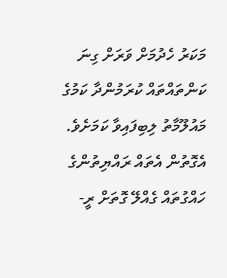މަކަރު ހެދުމަށް ވަރަށް ގިނަ ކަންތައްތައް ކުރަމުންދާ ކަމުގެ މައުލޫމާތު ލިބިފައިވާ ކަމަށެވެ. އެގޮތުން އެތައް ރައްޔިތުންގެ ހައްގުތައް ގެއްލޭ ގޮތަށް ރީ-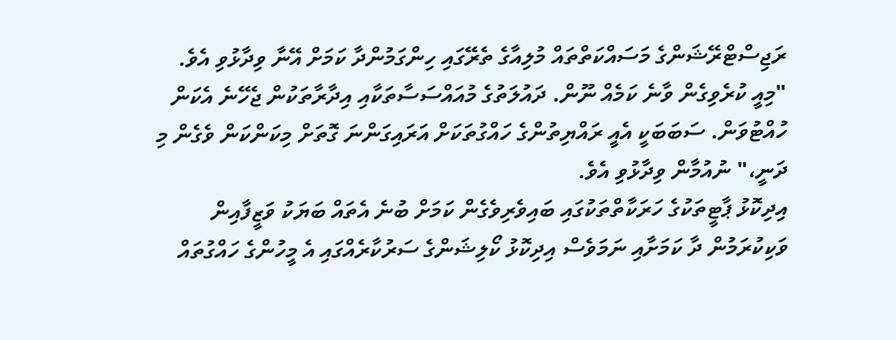ރަޖިސްޓްރޭޝަންގެ މަސައްކަތްތައް މުލިއާގެ ތެރޭގައި ހިންގަމުންދާ ކަމަށް އޭނާ ވިދާޅުވި އެވެ.
"މިއީ ކުރެވިގެން ވާނެ ކަމެއް ނޫން. ދައުލަތުގެ މުއައްސަސާތަކާއި އިދާރާތަކުން ޖެހޭނެ އެކަން ހުއްޓުވަން. ސަބަބަކީ އެއީ ރައްޔިތުންގެ ހައްގުތަކަށް އަރައިގަންނަ ގޮތަށް މިކަންކަން ވެގެން މި ދަނީ،" ނުއުމާން ވިދާޅުވި އެވެ.
އިދިކޮޅު ޕާޓީތަކުގެ ހަރަކާތްތަކުގައި ބައިވެރިވެގެން ކަމަށް ބުނެ އެތައް ބަޔަކު ވަޒީފާއިން ވަކިކުރަމުން ދާ ކަމަށާއި ނަމަވެސް އިދިކޮޅު ކޯލިޝަންގެ ސަރުކާރެއްގައި އެ މީހުންގެ ހައްގުތައް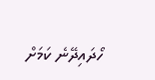ހޯދައިދޭނެ ކަމަށް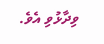ވިދާޅުވި އެވެ.